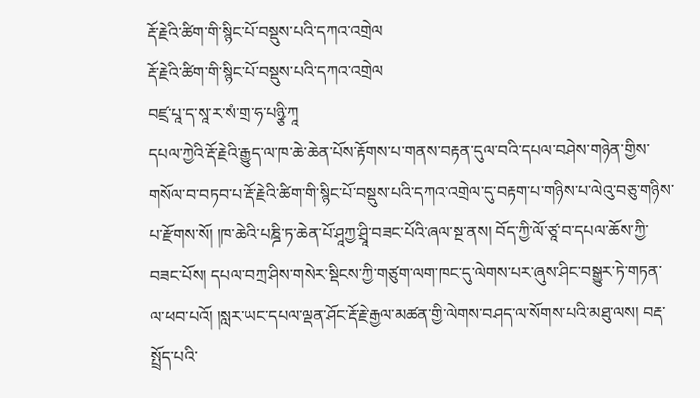རྡོ་རྗེའི་ཚིག་གི་སྙིང་པོ་བསྡུས་པའི་དཀའ་འགྲེལ
རྡོ་རྗེའི་ཚིག་གི་སྙིང་པོ་བསྡུས་པའི་དཀའ་འགྲེལ
བཛྲ་པཱ་ད་སཱ་ར་སཾ་གྲ་ཧ་པཉྩི་ཀཱ
དཔལ་ཀྱེའི་རྡོ་རྗེའི་རྒྱུད་ལ་ཁ་ཆེ་ཆེན་པོས་རྟོགས་པ་གནས་བརྟན་དུལ་བའི་དཔལ་བཤེས་གཉེན་གྱིས་གསོལ་བ་བཏབ་པ་རྡོ་རྗེའི་ཚིག་གི་སྙིང་པོ་བསྡུས་པའི་དཀའ་འགྲེལ་དུ་བརྟག་པ་གཉིས་པ་ལེའུ་བཅུ་གཉིས་པ་རྫོགས་སོ། །ཁ་ཆེའི་པཎྜི་ཏ་ཆེན་པོ་ཤཱཀྱ་ཤྲཱི་བཟང་པོའི་ཞལ་སྔ་ནས། བོད་ཀྱི་ལོ་ཙཱ་བ་དཔལ་ཆོས་ཀྱི་བཟང་པོས། དཔལ་བཀྲ་ཤིས་གསེར་སྡིངས་ཀྱི་གཙུག་ལག་ཁང་དུ་ལེགས་པར་ཞུས་ཤིང་བསྒྱུར་ཏེ་གཏན་ལ་ཕབ་པའོ། །སླར་ཡང་དཔལ་ལྡན་ཤོང་རྡོ་རྗེ་རྒྱལ་མཚན་གྱི་ལེགས་བཤད་ལ་སོགས་པའི་མཐུ་ལས། བརྡ་སྤྲོད་པའི་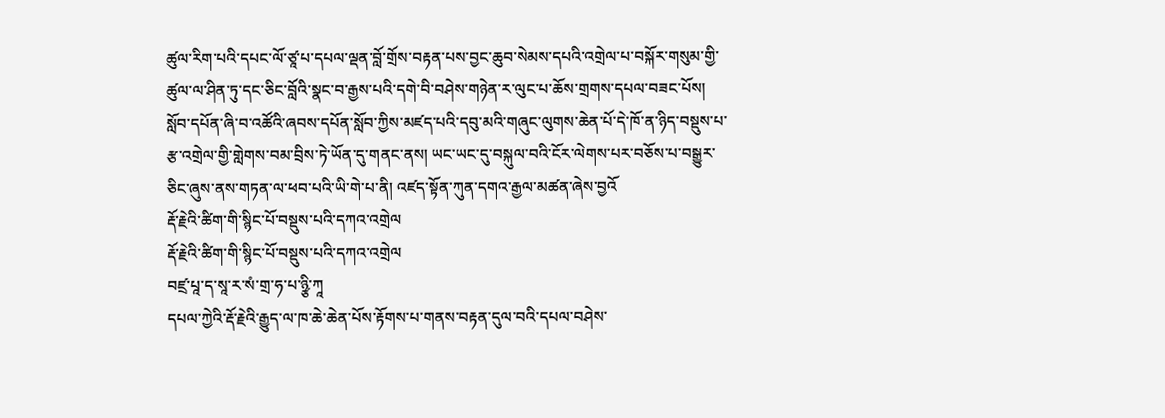ཚུལ་རིག་པའི་དཔང་ལོ་ཙཱ་པ་དཔལ་ལྡན་བློ་གྲོས་བརྟན་པས་བྱང་ཆུབ་སེམས་དཔའི་འགྲེལ་པ་བསྐོར་གསུམ་གྱི་ཚུལ་ལ་ཤིན་ཏུ་དང་ཅིང་བློའི་སྣང་བ་རྒྱས་པའི་དགེ་བི་བཤེས་གཉེན་ར་ལུང་པ་ཆོས་གྲགས་དཔལ་བཟང་པོས། སློབ་དཔོན་ཞི་བ་འཚོའི་ཞབས་དཔོན་སློབ་ཀྱིས་མཛད་པའི་དབུ་མའི་གཞུང་ལུགས་ཆེན་པོ་དེ་ཁོ་ན་ཉིད་བསྡུས་པ་རྩ་འགྲེལ་གྱི་གླེགས་བམ་བྲིས་ཏེ་ཡོན་དུ་གནང་ནས། ཡང་ཡང་དུ་བསྐུལ་བའི་ངོར་ལེགས་པར་བཅོས་པ་བསྒྱུར་ཅིང་ཞུས་ནས་གཏན་ལ་ཕབ་པའི་ཡི་གེ་པ་ནི། འཛད་སྟོན་ཀུན་དགའ་རྒྱལ་མཚན་ཞེས་བྱའོ
རྡོ་རྗེའི་ཚིག་གི་སྙིང་པོ་བསྡུས་པའི་དཀའ་འགྲེལ
རྡོ་རྗེའི་ཚིག་གི་སྙིང་པོ་བསྡུས་པའི་དཀའ་འགྲེལ
བཛྲ་པཱ་ད་སཱ་ར་སཾ་གྲ་ཧ་པ་ཉྩི་ཀཱ
དཔལ་ཀྱེའི་རྡོ་རྗེའི་རྒྱུད་ལ་ཁ་ཆེ་ཆེན་པོས་རྟོགས་པ་གནས་བརྟན་དུལ་བའི་དཔལ་བཤེས་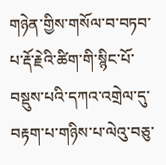གཉེན་གྱིས་གསོལ་བ་བཏབ་པ་རྡོ་རྗེའི་ཚིག་གི་སྙིང་པོ་བསྡུས་པའི་དཀའ་འགྲེལ་དུ་བརྟག་པ་གཉིས་པ་ལེའུ་བཅུ་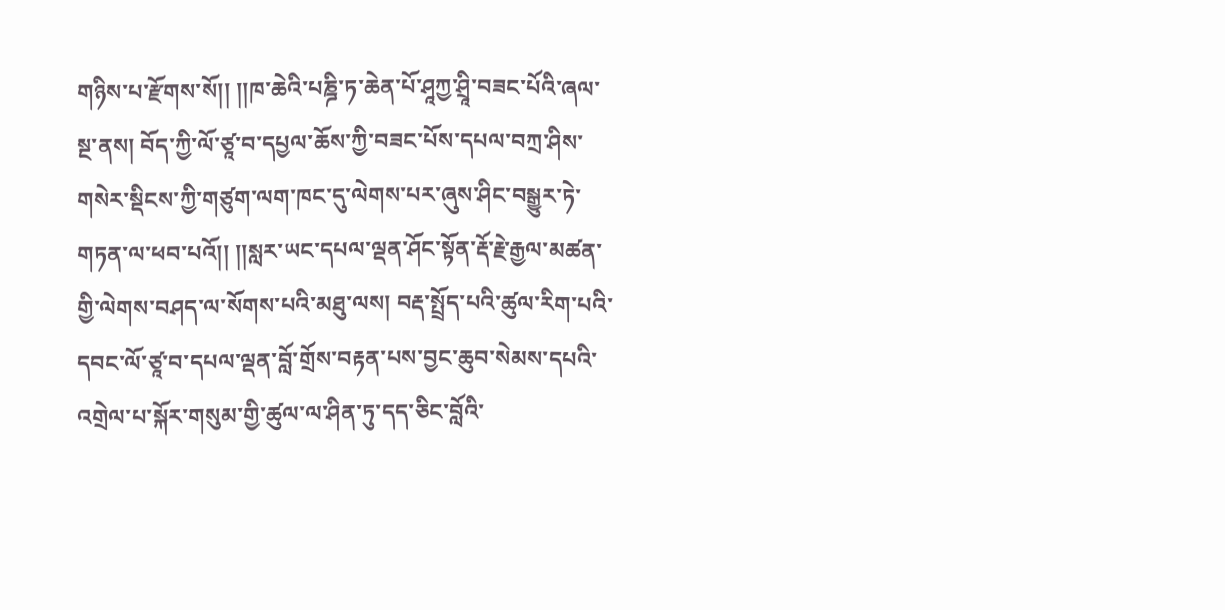གཉིས་པ་རྫོགས་སོ།། །།ཁ་ཆེའི་པཎྜི་ཏ་ཆེན་པོ་ཤཱཀྱ་ཤྲཱི་བཟང་པོའི་ཞལ་སྔ་ནས། བོད་ཀྱི་ལོ་ཙཱ་བ་དཔྱལ་ཆོས་ཀྱི་བཟང་པོས་དཔལ་བཀྲ་ཤིས་གསེར་སྡིངས་ཀྱི་གཙུག་ལག་ཁང་དུ་ལེགས་པར་ཞུས་ཤིང་བསྒྱུར་ཏེ་གཏན་ལ་ཕབ་པའོ།། །།སླར་ཡང་དཔལ་ལྡན་ཤོང་སྟོན་རྡོ་རྗེ་རྒྱལ་མཚན་གྱི་ལེགས་བཤད་ལ་སོགས་པའི་མཐུ་ལས། བརྡ་སྤྲོད་པའི་ཚུལ་རིག་པའི་དབང་ལོ་ཙཱ་བ་དཔལ་ལྡན་བློ་གྲོས་བརྟན་པས་བྱང་ཆུབ་སེམས་དཔའི་འགྲེལ་པ་སྐོར་གསུམ་གྱི་ཚུལ་ལ་ཤིན་ཏུ་དད་ཅིང་བློའི་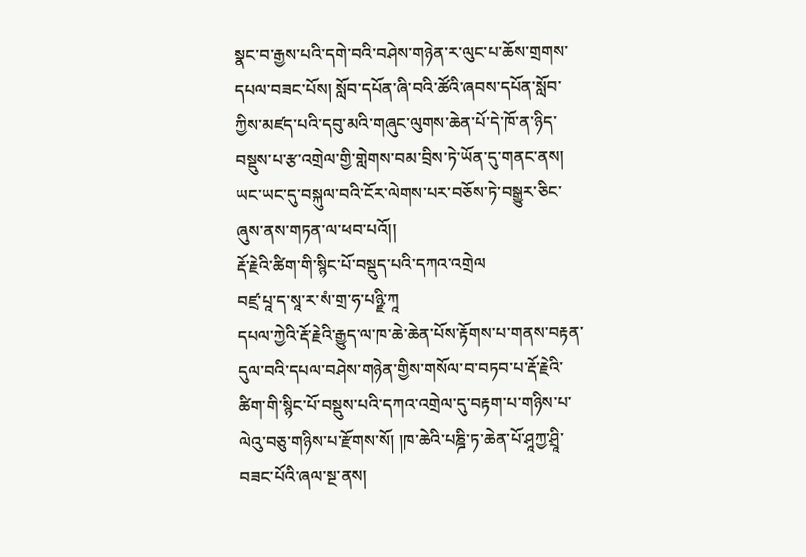སྣང་བ་རྒྱས་པའི་དགེ་བའི་བཤེས་གཉེན་ར་ལུང་པ་ཆོས་གྲགས་དཔལ་བཟང་པོས། སློབ་དཔོན་ཞི་བའི་ཚོའི་ཞབས་དཔོན་སློབ་ཀྱིས་མཛད་པའི་དབུ་མའི་གཞུང་ལུགས་ཆེན་པོ་དེ་ཁོ་ན་ཉིད་བསྡུས་པ་རྩ་འགྲེལ་གྱི་གླེགས་བམ་བྲིས་ཏེ་ཡོན་དུ་གནང་ནས། ཡང་ཡང་དུ་བསྐུལ་བའི་ངོར་ལེགས་པར་བཅོས་ཏེ་བསྒྱུར་ཅིང་ཞུས་ནས་གཏན་ལ་ཕབ་པའོ།།
རྡོ་རྗེའི་ཚིག་གི་སྙིང་པོ་བསྡུད་པའི་དཀའ་འགྲེལ
བཛྲ་པཱ་ད་སཱ་ར་སཾ་གྲ་ཧ་པཉྫི་ཀཱ
དཔལ་ཀྱེའི་རྡོ་རྗེའི་རྒྱུད་ལ་ཁ་ཆེ་ཆེན་པོས་རྟོགས་པ་གནས་བརྟན་དུལ་བའི་དཔལ་བཤེས་གཉེན་གྱིས་གསོལ་བ་བཏབ་པ་རྡོ་རྗེའི་ཚིག་གི་སྙིང་པོ་བསྡུས་པའི་དཀའ་འགྲེལ་དུ་བརྟག་པ་གཉིས་པ་ལེའུ་བཅུ་གཉིས་པ་རྫོགས་སོ། །ཁ་ཆེའི་པཎྜི་ཏ་ཆེན་པོ་ཤཱཀྱ་ཤྲཱི་བཟང་པོའི་ཞལ་སྔ་ནས།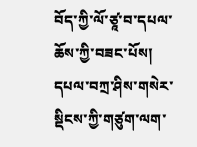བོད་ཀྱི་ལོ་ཙཱ་བ་དཔལ་ཆོས་ཀྱི་བཟང་པོས། དཔལ་བཀྲ་ཤིས་གསེར་སྡིངས་ཀྱི་གཙུག་ལག་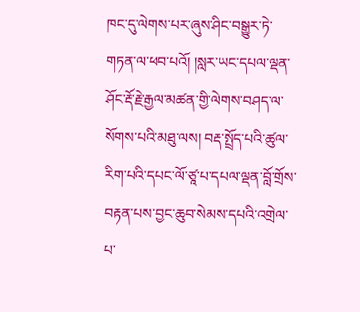ཁང་དུ་ལེགས་པར་ཞུས་ཤིང་བསྒྱུར་ཏེ་གཏན་ལ་ཕབ་པའོ། །སླར་ཡང་དཔལ་ལྡན་ཤོང་རྡོ་རྗེ་རྒྱལ་མཚན་གྱི་ལེགས་བཤད་ལ་སོགས་པའི་མཐུ་ལས། བརྡ་སྤྲོད་པའི་ཚུལ་རིག་པའི་དཔང་ལོ་ཙཱ་པ་དཔལ་ལྡན་བློ་གྲོས་བརྟན་པས་བྱང་ཆུབ་སེམས་དཔའི་འགྲེལ་པ་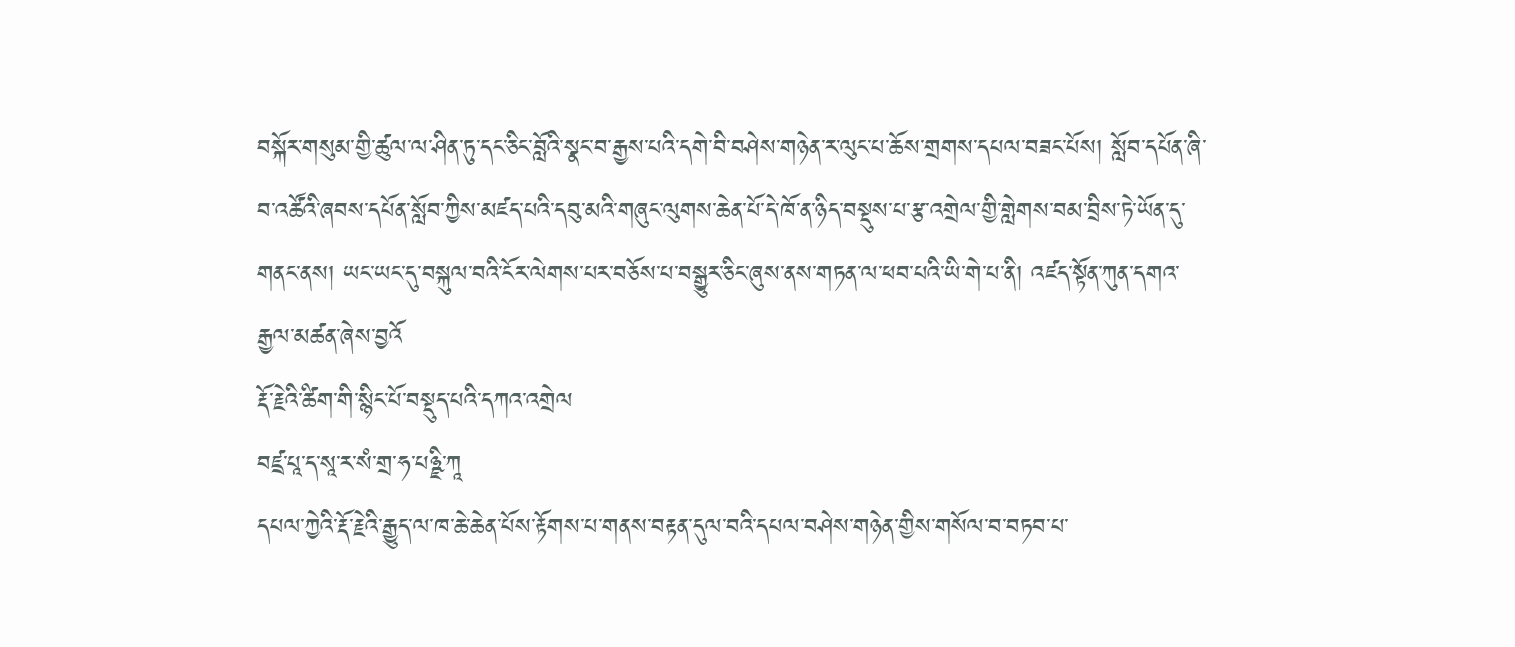བསྐོར་གསུམ་གྱི་ཚུལ་ལ་ཤིན་ཏུ་དང་ཅིང་བློའི་སྣང་བ་རྒྱས་པའི་དགེ་བི་བཤེས་གཉེན་ར་ལུང་པ་ཆོས་གྲགས་དཔལ་བཟང་པོས། སློབ་དཔོན་ཞི་བ་འཚོའི་ཞབས་དཔོན་སློབ་ཀྱིས་མཛད་པའི་དབུ་མའི་གཞུང་ལུགས་ཆེན་པོ་དེ་ཁོ་ན་ཉིད་བསྡུས་པ་རྩ་འགྲེལ་གྱི་གླེགས་བམ་བྲིས་ཏེ་ཡོན་དུ་གནང་ནས། ཡང་ཡང་དུ་བསྐུལ་བའི་ངོར་ལེགས་པར་བཅོས་པ་བསྒྱུར་ཅིང་ཞུས་ནས་གཏན་ལ་ཕབ་པའི་ཡི་གེ་པ་ནི། འཛད་སྟོན་ཀུན་དགའ་རྒྱལ་མཚན་ཞེས་བྱའོ
རྡོ་རྗེའི་ཚིག་གི་སྙིང་པོ་བསྡུད་པའི་དཀའ་འགྲེལ
བཛྲ་པཱ་ད་སཱ་ར་སཾ་གྲ་ཧ་པཉྫི་ཀཱ
དཔལ་ཀྱེའི་རྡོ་རྗེའི་རྒྱུད་ལ་ཁ་ཆེ་ཆེན་པོས་རྟོགས་པ་གནས་བརྟན་དུལ་བའི་དཔལ་བཤེས་གཉེན་གྱིས་གསོལ་བ་བཏབ་པ་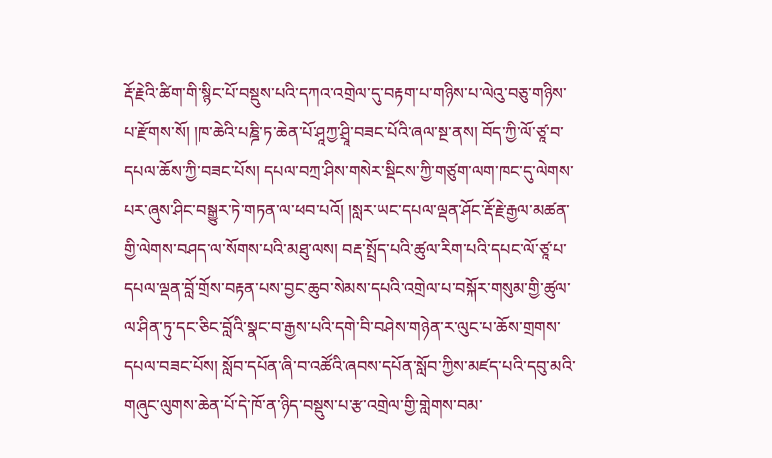རྡོ་རྗེའི་ཚིག་གི་སྙིང་པོ་བསྡུས་པའི་དཀའ་འགྲེལ་དུ་བརྟག་པ་གཉིས་པ་ལེའུ་བཅུ་གཉིས་པ་རྫོགས་སོ། །ཁ་ཆེའི་པཎྜི་ཏ་ཆེན་པོ་ཤཱཀྱ་ཤྲཱི་བཟང་པོའི་ཞལ་སྔ་ནས། བོད་ཀྱི་ལོ་ཙཱ་བ་དཔལ་ཆོས་ཀྱི་བཟང་པོས། དཔལ་བཀྲ་ཤིས་གསེར་སྡིངས་ཀྱི་གཙུག་ལག་ཁང་དུ་ལེགས་པར་ཞུས་ཤིང་བསྒྱུར་ཏེ་གཏན་ལ་ཕབ་པའོ། །སླར་ཡང་དཔལ་ལྡན་ཤོང་རྡོ་རྗེ་རྒྱལ་མཚན་གྱི་ལེགས་བཤད་ལ་སོགས་པའི་མཐུ་ལས། བརྡ་སྤྲོད་པའི་ཚུལ་རིག་པའི་དཔང་ལོ་ཙཱ་པ་དཔལ་ལྡན་བློ་གྲོས་བརྟན་པས་བྱང་ཆུབ་སེམས་དཔའི་འགྲེལ་པ་བསྐོར་གསུམ་གྱི་ཚུལ་ལ་ཤིན་ཏུ་དང་ཅིང་བློའི་སྣང་བ་རྒྱས་པའི་དགེ་བི་བཤེས་གཉེན་ར་ལུང་པ་ཆོས་གྲགས་དཔལ་བཟང་པོས། སློབ་དཔོན་ཞི་བ་འཚོའི་ཞབས་དཔོན་སློབ་ཀྱིས་མཛད་པའི་དབུ་མའི་གཞུང་ལུགས་ཆེན་པོ་དེ་ཁོ་ན་ཉིད་བསྡུས་པ་རྩ་འགྲེལ་གྱི་གླེགས་བམ་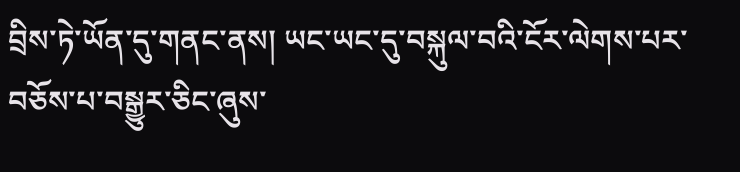བྲིས་ཏེ་ཡོན་དུ་གནང་ནས། ཡང་ཡང་དུ་བསྐུལ་བའི་ངོར་ལེགས་པར་བཅོས་པ་བསྒྱུར་ཅིང་ཞུས་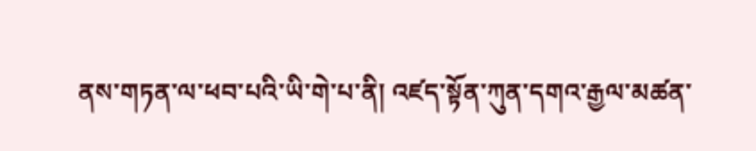ནས་གཏན་ལ་ཕབ་པའི་ཡི་གེ་པ་ནི། འཛད་སྟོན་ཀུན་དགའ་རྒྱལ་མཚན་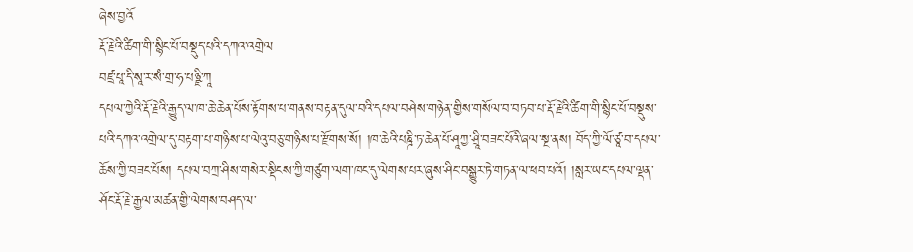ཞེས་བྱའོ
རྡོ་རྗེའི་ཚིག་གི་སྙིང་པོ་བསྡུད་པའི་དཀའ་འགྲེལ
བཛྲ་པཱ་དི་སཱ་ར་སཾ་གྲ་ཧ་པཉྫི་ཀཱ
དཔལ་ཀྱེའི་རྡོ་རྗེའི་རྒྱུད་ལ་ཁ་ཆེ་ཆེན་པོས་རྟོགས་པ་གནས་བརྟན་དུལ་བའི་དཔལ་བཤེས་གཉེན་གྱིས་གསོལ་བ་བཏབ་པ་རྡོ་རྗེའི་ཚིག་གི་སྙིང་པོ་བསྡུས་པའི་དཀའ་འགྲེལ་དུ་བརྟག་པ་གཉིས་པ་ལེའུ་བཅུ་གཉིས་པ་རྫོགས་སོ། །ཁ་ཆེའི་པཎྜི་ཏ་ཆེན་པོ་ཤཱཀྱ་ཤྲཱི་བཟང་པོའི་ཞལ་སྔ་ནས། བོད་ཀྱི་ལོ་ཙཱ་བ་དཔལ་ཆོས་ཀྱི་བཟང་པོས། དཔལ་བཀྲ་ཤིས་གསེར་སྡིངས་ཀྱི་གཙུག་ལག་ཁང་དུ་ལེགས་པར་ཞུས་ཤིང་བསྒྱུར་ཏེ་གཏན་ལ་ཕབ་པའོ། །སླར་ཡང་དཔལ་ལྡན་ཤོང་རྡོ་རྗེ་རྒྱལ་མཚན་གྱི་ལེགས་བཤད་ལ་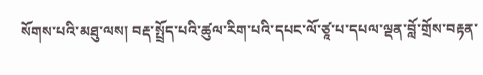སོགས་པའི་མཐུ་ལས། བརྡ་སྤྲོད་པའི་ཚུལ་རིག་པའི་དཔང་ལོ་ཙཱ་པ་དཔལ་ལྡན་བློ་གྲོས་བརྟན་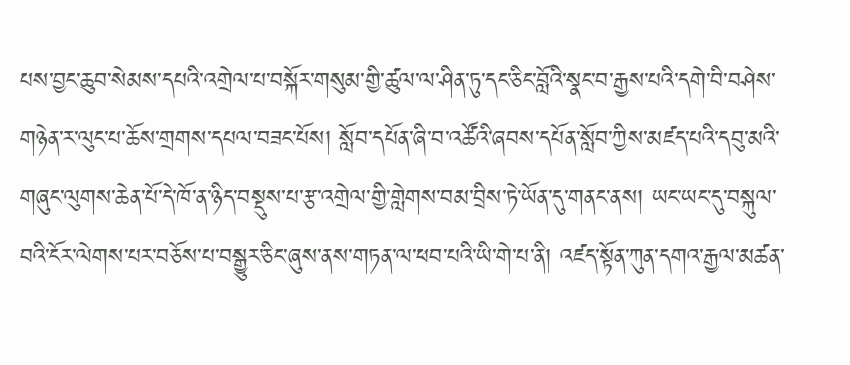པས་བྱང་ཆུབ་སེམས་དཔའི་འགྲེལ་པ་བསྐོར་གསུམ་གྱི་ཚུལ་ལ་ཤིན་ཏུ་དང་ཅིང་བློའི་སྣང་བ་རྒྱས་པའི་དགེ་བི་བཤེས་གཉེན་ར་ལུང་པ་ཆོས་གྲགས་དཔལ་བཟང་པོས། སློབ་དཔོན་ཞི་བ་འཚོའི་ཞབས་དཔོན་སློབ་ཀྱིས་མཛད་པའི་དབུ་མའི་གཞུང་ལུགས་ཆེན་པོ་དེ་ཁོ་ན་ཉིད་བསྡུས་པ་རྩ་འགྲེལ་གྱི་གླེགས་བམ་བྲིས་ཏེ་ཡོན་དུ་གནང་ནས། ཡང་ཡང་དུ་བསྐུལ་བའི་ངོར་ལེགས་པར་བཅོས་པ་བསྒྱུར་ཅིང་ཞུས་ནས་གཏན་ལ་ཕབ་པའི་ཡི་གེ་པ་ནི། འཛད་སྟོན་ཀུན་དགའ་རྒྱལ་མཚན་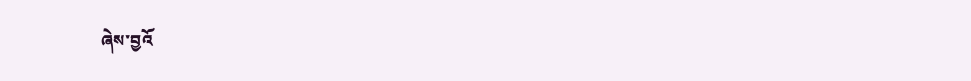ཞེས་བྱའོ